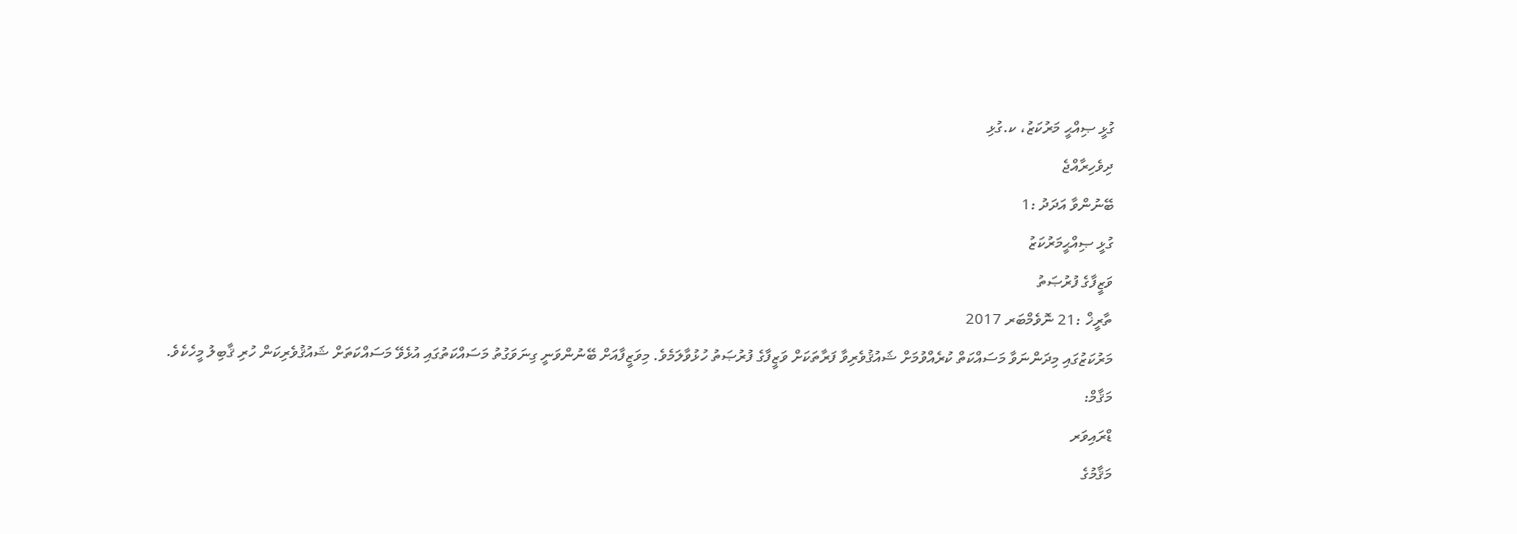ގުޅީ ޞިއްޙީ މަރުކަޒު، ކ.ގުޅި
ދިވެހިރާއްޖެ
ބޭނުންވާ އަދަދު :1
ގުޅީ ޞިއްޙީމަރުކަޒު
ވަޒީފާގެ ފުރުޞަތު
ތާރީޚް :21 ނޮވެމްބަރ 2017
މަރުކަޒުގައި މިދަންނަވާ މަސައްކަތް ކުރެއްވުމަށް ޝައުޤުވެރިވާ ފަރާތަކަށް ވަޒީފާގެ ފުރުޞަތު ހުޅުވާލަމެވެ. މިވަޒީފާއަށް ބޭނުންވަނީ ގިނަވަގުތު މަސައްކަތުގައި އުޅެވޭ މަސައްކަތަށް ޝައުޤުވެރިކަން ހުރި ޤާބިލު މީހެކެވެ.
މަޤާމް:
ޑްރައިވަރ
މަޤާމުގެ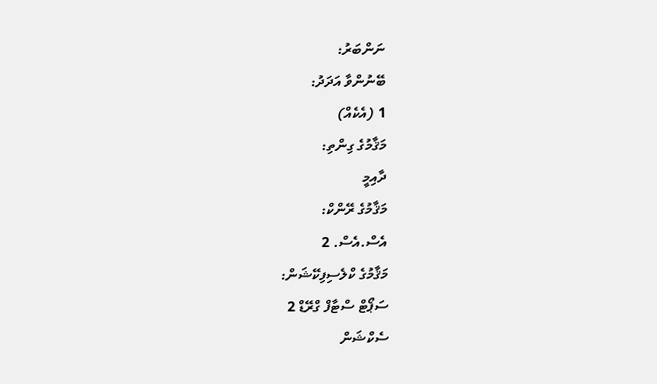ނަންބަރު:
ބޭނުންވާ އަދަދު:
1 (އެކެއް)
މަޤާމުގެ ގިންތި:
ދާއިމީ
މަޤާމުގެ ރޭންކް:
އެސް.އެސް. 2
މަޤާމުގެ ކްލެސިފިކޭޝަން:
ސަޕޯޓް ސްޓާފް ގްރޭޑް 2
ސެކްޝަން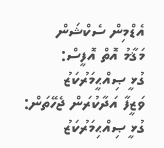އެޑްމިން ސެކްޝަން
މަޤާމު އޮތް އޮފީސް:
ގުޅީ ޞިއްޙީމަރުކަޒު
ވަޒީފާ އަދާކުރަން ޖެހޭތަން:
ގުޅީ ޞިއްޙިމަރުކަޒު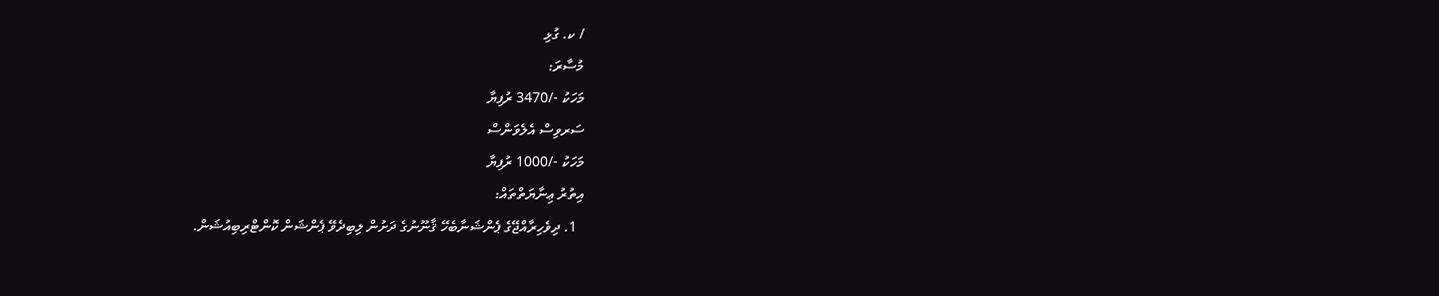/ ކ. ގުޅި
މުސާރަ:
މަހަކު -/3470 ރުފިޔާ
ސަރވިސް އެލެވަންސް
މަހަކު -/1000 ރުފިޔާ
އިތުރު ޢިނާޔަތްތައް:
  1. ދިވެހިރާއްޖޭގެ ޕެންޝަނާބެހޭ ޤާނޫނުގެ ދަށުން ލިބިދެވޭ ޕެންޝަން ކޮންޓްރިބިއުޝަން.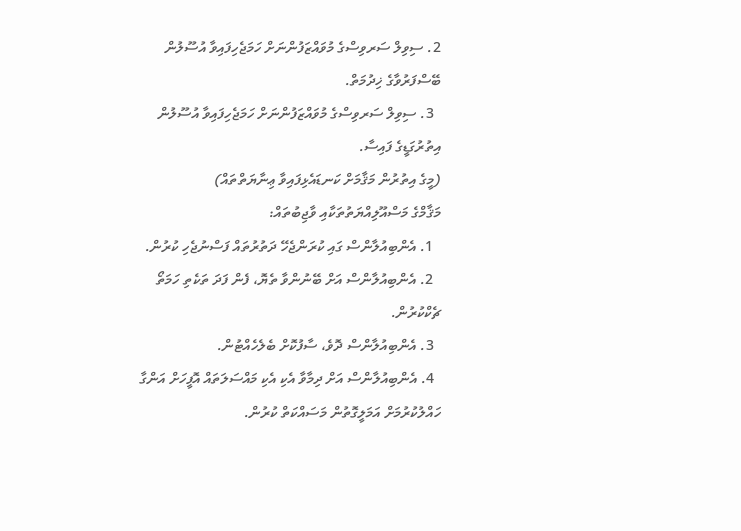2. ސިވިލް ސަރވިސްގެ މުވައްޒަފުންނަށް ހަމަޖެހިފައިވާ އުސޫލުން ބޭސްފަރުވާގެ ޚިދުމަތް.
  3. ސިވިލް ސަރވިސްގެ މުވައްޒަފުންނަށް ހަމަޖެހިފައިވާ އުސޫލުން އިތުރުގަޑީގެ ފައިސާ.
(މީގެ އިތުރުން މަޤާމަށް ކަނޑައެޅިފައިވާ ޢިނާޔަތްތައް)
މަޤާމްގެ މަސްއޫލިއްޔަތުތަކާއި ވާޖިބުތައް:
  1. އެންބިއުލާންސް ގައި ކުރަންޖެހޭ ދަތުރުތައް ފަސްނުޖެހި ކުރުން.
  2. އެންބިއުލާންސް އަށް ބޭނުންވާ ތެޔޮ، ފެން ފަދަ ތަކެތި ހަމަތޯ ޗެކްކުރުން.
  3. އެންބިއުލާންސް ދޮވެ، ސާފުކޮށް ބެލެހެއްޓުން.
  4. އެންބިއުލާންސް އަށް ދިމާވާ އެކި އެކި މައްސަލަތައް އޮފީހަށް އަންގާ ހައްލުކުރުމަށް އަމަލީގޮތުން މަސައްކަތް ކުރުން.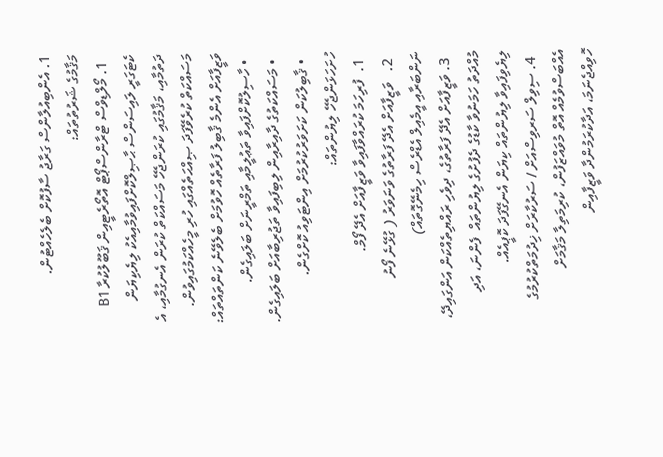1. އެންބިއުލާންސް ގަރާޖު ސާފުކޮށް ބެލެހެއްޓުން.
މަޤާމުގެ ޝަރުތުތައް:
  1. މޯލްޑިވްސް ޓްރާންސްޕޯޓް އޮތޯރެޓީއިން ޤަބޫލުކުރާ B1 ކެޓަގަރީ ލައިސަންސް ޙާޞިލްކޮށްފައިވުމާއިއެކު ލިޔެކިޔަން ދަތުމާއި، މަޤާމުގައި ކުރަންޖެހޭ މަސައްކަތް ކުރަން އެނގުމާއި، އެ މަސައްކަތް ކުރެވޭފަދަ ޞިއްޙަތެއްގައި ހުރި މީހެއްކަމުގައިވުން.
ވަޒީފާއަށް އެންމެ ޤާބިލު ފަރާތެއް ހޮވުމަށް ބެލެވޭނެ ކަންތައްތައް:
  • ހާސިލުކޮށްފައިވާ ތަޢުލީމާއި ތަމްރީނަށް ބަލައިގެން.
  • މަސައްކަތުގެ ދާއިރާއިން ލިބިފައިވާ ތަޖުރިބާއަށް ބަލައިގެން.
  • ޤާބިލުކަން ކަށަވަރުކުރުމަށް އިންޓަވިއު ކޮށްގެން.
ހުށަހަޅަންޖެހޭ ލިޔުންތައް:
  1.  ފުރިހަމަ ކުރައްވާފައިވާ ވަޒީފާއަށް އެދޭ ފޯމް.
  2.   ވަޒީފާއަށް އެދޭ ފަރާތުގެ ވަނަވަރު ( ގުޅޭނެ ފޯނު ނަންބަރާއި އީމެއިލް އެޑްރެސް ހިމެނޭގޮތައް)
  3. ވަޒީފާއަށް އެދޭ ފަރާތުގެ، ދިވެހި ރައްޔިތެއްކަން އަންގައިދޭ، މުއްދަތު ހަމަނުވާ ކާޑުގެ ދެފުށުގެ ލިޔުންތައް  ފެންނަ، އަދި ލިޔެވިފައިވާ ލިޔުންތައް ކިޔަން އެނގޭފަދަ ކޮޕީއެއް.
  4. ސިވިލް ސަރވިސްއަށް / ސަރުކާރަށް ޚިދުމަތްކުރުމުގެ އެއްބަސްވުމެއް އޮތް މުވައްޒަފުން، ކުރިމަތިލާ މަޤާމަށް ހޮވިއްޖެނަމަ، އަދާކުރަމުންދާ ވަޒީފާއިން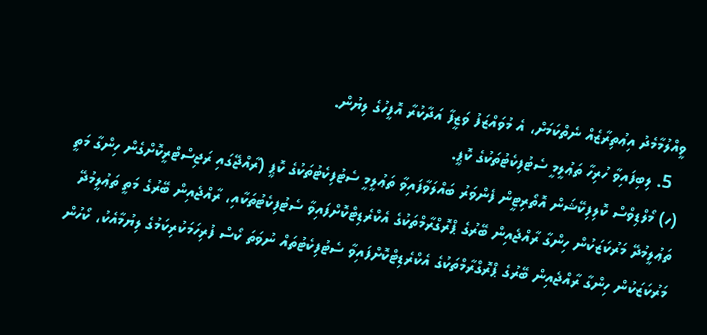ވީއްލުމާމެދު އިޢުތިރާޒެއް ނެތްކަމަށް، އެ މުވައްޒަފު ވަޒީފާ އަދާކުރާ އޮފީހުގެ ލިޔުން.
  5. ލިބިފައިވާ ހުރިހާ ތަޢުލީމީ ސެޓުފިކެޓުތަކުގެ ކޮޕީ.
(ހ) މޯލްޑިވްސް ކޮލިފިކޭޝަން އޮތޯރިޓީން ފެންވަރު ބައްލަވާފައިވާ ތަޢުލީމީ ސެޓުފިކެޓުތަކުގެ ކޮޕީ (ރާއްޖޭގައި ރަޖިސްޓްރީކޮށްގެން ހިންގާ މަތީ ތަޢުލީމުދޭ މަރުކަޒަކުން ހިންގާ ރާއްޖެއިން ބޭރުގެ ޕްރޮގްރާމްތަކުގެ އެކްރެޑިޓްކޮށްފައިވާ ސެޓުފިކެޓުތަކާއި، ރާއްޖެއިން ބޭރުގެ މަތީ ތަޢުލީމުދޭ މަރުކަޒަކުން ހިންގާ ރާއްޖެއިން ބޭރުގެ ޕްރޮގްރާމްތަކުގެ އެކްރެޑިޓްކޮށްފައިވާ ސެޓުފިކެޓުތައް ނުވަތަ ކޯސް ފުރިހަމަކުރިކަމުގެ ލިޔުމާއެކު، ކޯހުން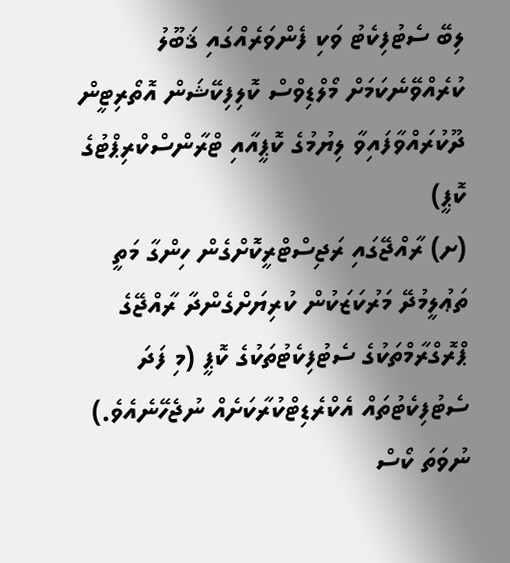ލިބޭ ސެޓުފިކެޓު ވަކި ފެންވަރެއްގައި ޤަބޫލު ކުރެއްވޭނެކަމަށް މޯލްޑިވްސް ކޮލިފިކޭޝަން އޮތޯރިޓީން ދޫކުރައްވާފައިވާ ލިޔުމުގެ ކޮޕީއާއި ޓްރާންސްކްރިޕްޓުގެ ކޮޕީ)
(ށ) ރާއްޖޭގައި ރަޖިސްޓްރީކޮށްގެން ހިންގާ މަތީ ތަޢުލީމުދޭ މަރުކަޒަކުން ކުރިޔަށްގެންދާ ރާއްޖޭގެ ޕްރޮގްރާމްތަކުގެ ސެޓުފިކެޓުތަކުގެ ކޮޕީ (މި ފަދަ ސެޓުފިކެޓުތައް އެކްރެޑިޓްކުރާކަށެއް ނުޖެހޭނެއެވެ.) ނުވަތަ ކޯސް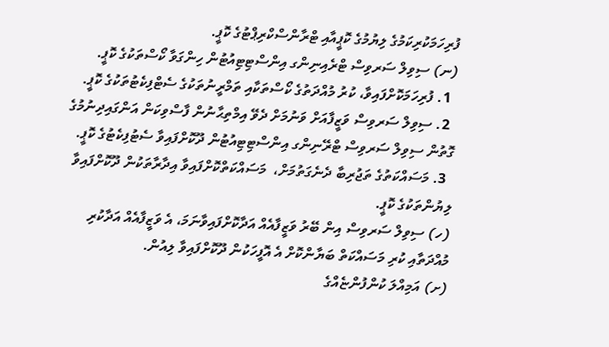ފުރިހަމަކުރިކަމުގެ ލިޔުމުގެ ކޮޕީއާއި ޓްރާންސްކްރިޕްޓުގެ ކޮޕީ.
(ނ) ސިވިލް ސަރވިސް ޓްރެއިނިންގ އިންސްޓިޓިއުޓުން ހިންގަވާ ކޯސްތަކުގެ ކޮޕީ.
  1. ފުރިހަމަކޮށްފައިވާ، ކުރު މުއްދަތުގެ ކޯސްތަކާއި ތަމްރީނުތަކުގެ ސެޓްފިކެޓުތަކުގެ ކޮޕީ.
  2. ސިވިލް ސަރވިސް ވަޒީފާއަށް ވަނުމަށް ދެވޭ އިމްތިޙާނުން ފާސްވިކަން އަންގައިދިނުމުގެ ގޮތުން ސިވިލް ސަރވިސް ޓްރޭނިންގ އިންސްޓިޓިއުޓުން ދޫކޮށްފައިވާ ސެޓުފިކެޓުގެ ކޮޕީ.
  3. މަސައްކަތުގެ ތަޖުރިބާ ދެނެގަތުމަށް،  މަސައްކަތްކޮށްފައިވާ އިދާރާތަކުން ދޫކޮށްފައިވާ ލިޔުންތަކުގެ ކޮޕީ.
(ހ) ސިވިލް ސަރވިސް އިން ބޭރު ވަޒީފާއެއް އަދާކޮށްފައިވާނަމަ، އެ ވަޒީފާއެއް އަދާކުރި މުއްދަތާއި ކުރި މަސައްކަތް ބަޔާންކޮށް އެ އޮފީހަކުން ދޫކޮށްފައިވާ ލިއުން.
(ށ) އަމިއްލަ ކުންފުންޏެއްގެ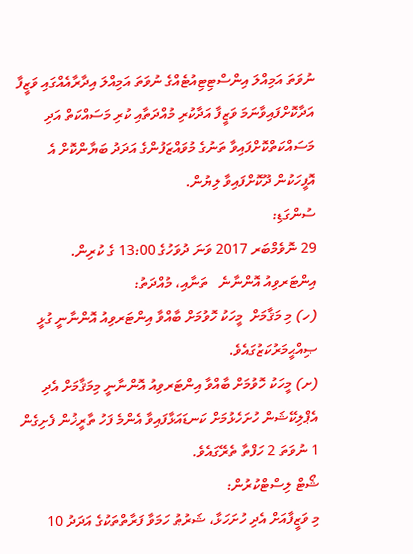ނުވަތަ އަމިއްލަ އިންސްޓިޓިއުޓެއްގެ ނުވަތަ އަމިއްލަ އިދާރާއެއްގައި ވަޒީފާ އަދާކޮށްފައިވާނަމަ ވަޒީފާ އަދާކުރި މުއްދަތާއި ކުރި މަސައްކަތް އަދި މަސައްކަތްކޮށްފައިވާ ތަނުގެ މުވައްޒަފުންގެ އަދަދު ބަޔާންކޮށް އެ އޮފީހަކުން ދޫކޮށްފައިވާ ލިޔުން.
ސުންގަޑި:
29 ނޮވެމްބަރ 2017 ވަނަ ދުވަހުގެ 13:00 ގެ ކުރިން.
އިންޓަރވިއު އޮންނާނެ   ތަނާއި، މުއްދަތު:
(ހ) މި މަޤާމަށް  މީހަކު ހޮވުމަށް ބާއްވާ އިންޓަރވިއު އޮންނާނީ ގުޅީ ޞިއްޙީމަރުކަޒުގައެވެ.
(ށ) މީހަކު ހޮވުމަށް ބާއްވާ އިންޓަރވިއު އޮންނާނީ މިމަޤާމަށް އެދި އެޕްލިކޭޝަން ހުށަހެޅުމަށް ކަނޑައަޅާފައިވާ އެންމެ ފަހު ތާރީޚުން ފެށިގެން 1 ނުވަތަ 2 ހަފްތާ ތެރޭގައެވެ.
ޝޯޓް ލިސްޓްކުރުން:
މި ވަޒީފާއަށް އެދި ހުށަހަޅާ، ޝަރުޠު ހަމަވާ ފަރާތްތަކުގެ އަދަދު 10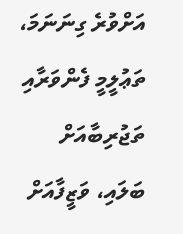އަށްވުރެ ގިނަނަމަ، ތަޢުލީމީ ފެންވަރާއި ތަޖުރިބާއަށް ބަލައި، ވަޒީފާއަށް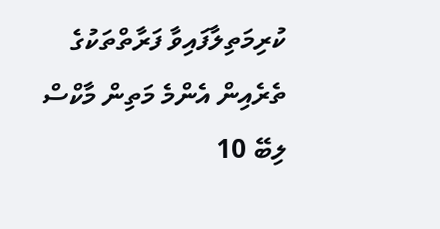ކުރިމަތިލާފައިވާ ފަރާތްތަކުގެ ތެރެއިން އެންމެ މަތިން މާކްސް ލިބޭ 10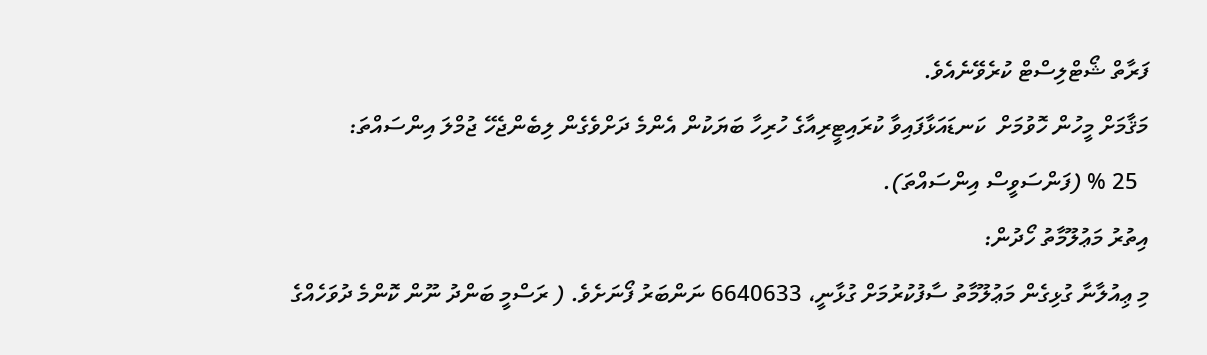ފަރާތް ޝޯޓްލިސްޓް ކުރެވޭނެއެވެ.
މަޤާމަށް މީހުން ހޮވުމަށް  ކަނޑައަޅާފައިވާ ކުރައިޓީރިއާގެ ހުރިހާ ބަޔަކުން އެންމެ ދަށްވެގެން ލިބެންޖެހޭ ޖުމްލަ އިންސައްތަ:
  25 % (ފަންސަވީސް އިންސައްތަ).
އިތުރު މަޢުލޫމާތު ހޯދުން:
މި ޢިއުލާނާ ގުޅިގެން މަޢުލޫމާތު ސާފުކުރުމަށް ގުޅާނީ، 6640633 ނަންބަރު ފޯނަށެވެ. ( ރަސްމީ ބަންދު ނޫން ކޮންމެ ދުވަހެއްގެ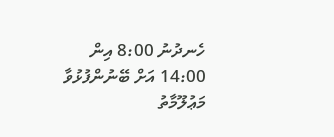ހެނދުނު 8:00 އިން 14:00 އަށް ބޭނުންފުޅުވާ މަޢުލޫމާތު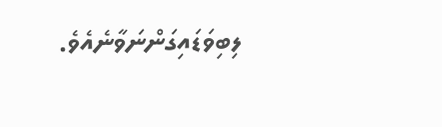ލިބިވަޑައިގަންނަވާނެއެވެ.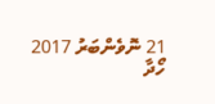21 ނޮވެންބަރު 2017
ހޯދާ